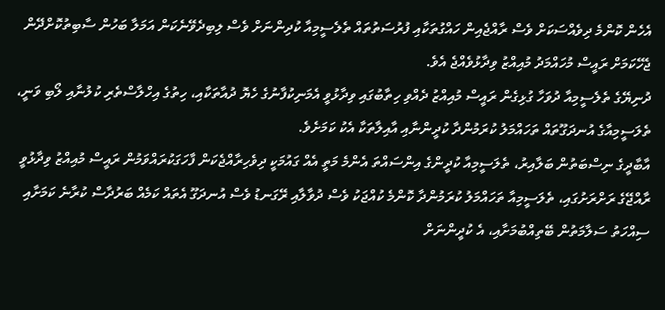އެހެން ކޮންމެ ދިވެއްސަކަށް ވެސް ރާއްޖެއިން ހައްގުތަކާއި ފުރުސަތުތައް ތެލެސީމިއާ ކުދިންނަށް ވެސް ލިބިދެވޭނެކަން އަމަލާ ބަހުން ސާބިތުކޮށްދޭން ޖެހޭކަމަށް ރައީސް މުހައްމަދު މުއިއްޒު ވިދާޅުވެއްޖެ އެވެ.
ދުނިޔޭގެ ތެލެސީމިއާ ދުވަހާ ގުޅިގެން ރައީސް މުއިއްޒު ދެއްވި ހިތާބުގައި ވިދާޅުވީ އެމަނިކުފާނުގެ ހެޔޮ ދުއާތަކާއި، ހިތުގެ އިހްލާސްތެރި ކުލުނާއި ލޯބި ވަނީ، ތެލަސީމިއާގެ އުނދަގޫތައް ތަހައްމަލު ކުރަމުންދާ ކުދީންނާއި އާއިލާތަކާ އެކު ކަމަށެވެ.
އާބާދީގެ ނިސްބަތުން ބަލާއިރު، ތެލަސީމިއާ ކުދީންގެ އިންސައްތަ އެންމެ މަތީ އެއް ގައުމަކީ ދިވެހިރާއްޖެކަން ފާހަގަކުރައްވަމުން ރައީސް މުއިއްޒު ވިދާޅުވީ ރާއްޖޭގެ ރަށްރަށުގައި، ތެލަސީމިއާ ތަހައްމަލު ކުރަމުންދާ ކޮންމެ ކުއްޖަކު ވެސް ދުވާލާއި ރޭގަނޑު ވެސް އުނދަގޫ އެތައް ކަމެއް ބަރުދާސް ކުރާނެ ކަމަށާއި ސިއްހަތު ސަލާމަތުން ބޭތިއްބުމަށާއި، އެ ކުދީންނަށް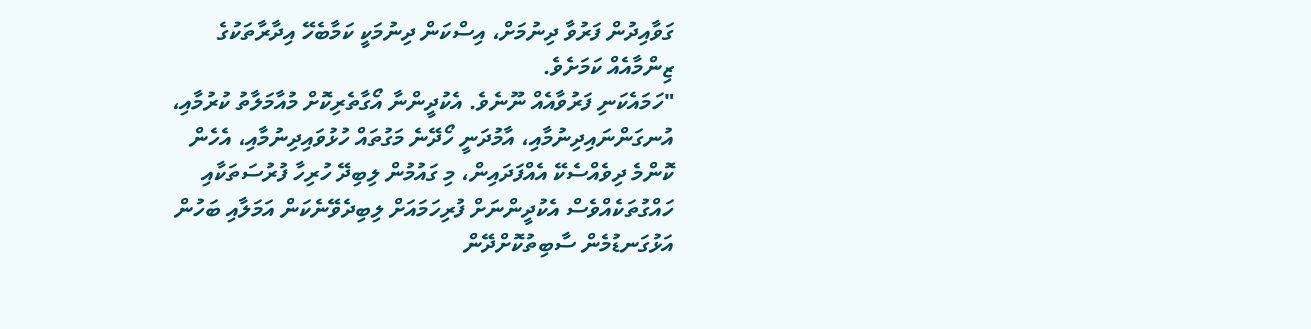ގަވާއިދުން ފަރުވާ ދިނުމަށް، އިސްކަން ދިނުމަކީ ކަމާބެހޭ އިދާރާތަކުގެ ޒިންމާއެއް ކަމަށެވެ.
"ހަމައެކަނި ފަރުވާއެއް ނޫނެވެ. އެކުދީންނާ އޯގާތެރިކޮށް މުއާމަލާތު ކުރުމާއި، އުނގަންނައިދިނުމާއި، އާމުދަނީ ހޯދޭނެ މަގުތައް ހުޅުވައިދިނުމާއި، އެހެން ކޮންމެ ދިވެއްސެކޭ އެއްފަދައިން، މި ގައުމުން ލިބިދޭ ހުރިހާ ފުރުސަތަކާއި ހައްގުތަކެއްވެސް އެކުދީންނަށް ފުރިހަމައަށް ލިބިދެވޭނެކަން އަމަލާއި ބަހުން އަޅުގަނޑުމެން ސާބިތުކޮށްދޭން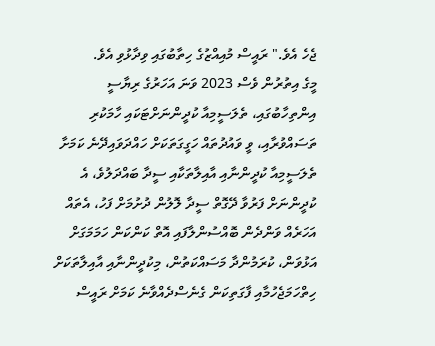ޖެހެ އެވެ." ރައީސް މުއިއްޒުގެ ހިތާބުގައި ވިދާޅުވި އެވެ.
މީގެ އިތުރުން ވެސް 2023 ވަނަ އަހަރުގެ ރިޔާސީ އިންތިހާބުގައި، ތެލަސީމިއާ ކުދީންނަށްޓަކައި ހާމަކުރި ތަސައްވުރާއި، ވީ ވައުދުތައް ހަގީގަތަކަށް ހައްދަވައިދޭނެ ކަމަށާ ތެލަސީމިއާ ކުދީންނާއި އާއިލާތަކާއި ސީދާ ބައްދަލުވެ، އެ ކުދީންނަށް ފަރުވާ ދޭގޮތް ސީދާ ލޮލުން ދުށުމަށް ފަހު، އެތައް އަހަރެއް ވަންދެން ބޮއްސުންލާފައި އޮތް ކަންކަން ހަމަމަގަށް އަޅުވަން، ކުރަމުންދާ މަސައްކަތުން، މިކުދީންނާއި އާއިލާތަކަށް ހިތްހަމަޖެހުމާއި ފާގަތިކަން ގެނެސްދެއްވާނެ ކަމަށް ރައީސް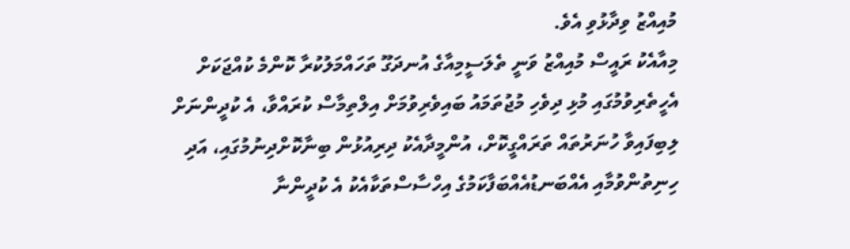މުއިއްޒު ވިދާޅުވި އެވެ.
މިއާއެކު ރައީސް މުއިއްޒު ވަނީ ތެލަސީމިއާގެ އުނދަގޫ ތަހައްމަލުކުރާ ކޮންމެ ކުއްޖަކަށް އެހީތެރިވުމުގައި މުޅި ދިވެހި މުޖުތަމައު ބައިވެރިވުމަށް އިލްތިމާސް ކުރައްވާ، އެ ކުދީންނަށް ލިބިފައިވާ ހުނަރުތައް ތަރައްގީކޮށް، އުންމީދާއެކު ދިރިއުޅުން ބިނާކޮށްދިނުމުގައި، އަދި ހިނިތުންވުމާއި އެއްބަނޑުއެއްބަފާކަމުގެ އިހްސާސްތަކާއެކު އެ ކުދީންނާ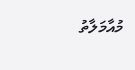މުއާމަލާތު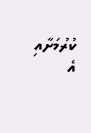ކުރުމަށާއި އެ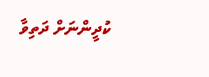ކުދީންނަށް ދަތިވާ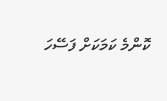ކޮންމެ ކަމަކަށް ފަސޭހަ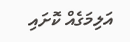އަލިމަގެއް ކޮށައި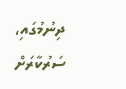ދިނުމުގައި، ސަރުކާރަށް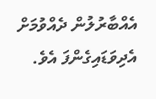އެއްބާރުލުން ދެއްވުމަށް އެދިވަޑައިގެންފަ އެވެ.